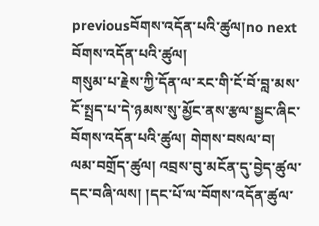previousབོགས་འདོན་པའི་ཚུལ།no next
བོགས་འདོན་པའི་ཚུལ།
གསུམ་པ་རྗེས་ཀྱི་དོན་ལ་རང་གི་ངོ་བོ་བླ་མས་ངོ་སྤྲད་པ་དེ་ཉམས་སུ་མྱོང་ནས་རྩལ་སྦྱང་ཞིང་བོགས་འདོན་པའི་ཚུལ། གེགས་བསལ་བ། ལམ་བགྲོད་ཚུལ། འབྲས་བུ་མངོན་དུ་བྱེད་ཚུལ་དང་བཞི་ལས། །དང་པོ་ལ་བོགས་འདོན་ཚུལ་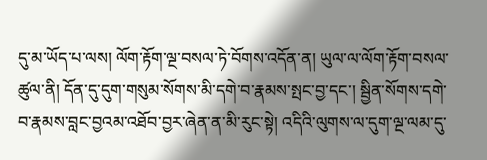དུ་མ་ཡོད་པ་ལས། ལོག་རྟོག་ལྔ་བསལ་ཏེ་བོགས་འདོན་ན། ཡུལ་ལ་ལོག་རྟོག་བསལ་ཚུལ་ནི། དོན་དུ་དུག་གསུམ་སོགས་མི་དགེ་བ་རྣམས་སྤང་བྱ་དང་། སྦྱིན་སོགས་དགེ་བ་རྣམས་བླང་བྱའམ་འཐོབ་བྱར་ཞེན་ན་མི་རུང་སྟེ། འདིའི་ལུགས་ལ་དུག་ལྔ་ལམ་དུ་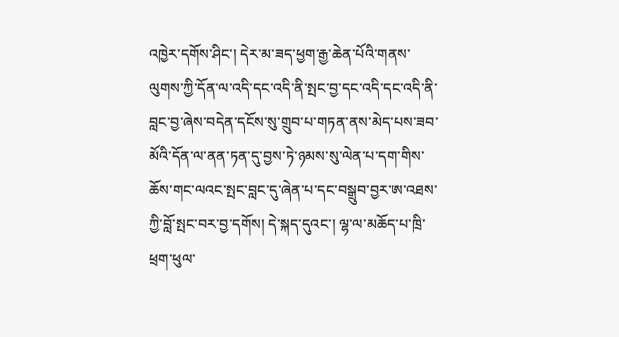འཁྱེར་དགོས་ཤིང་། དེར་མ་ཟད་ཕྱག་རྒྱ་ཆེན་པོའི་གནས་ལུགས་ཀྱི་དོན་ལ་འདི་དང་འདི་ནི་སྤང་བྱ་དང་འདི་དང་འདི་ནི་བླང་བྱ་ཞེས་བདེན་དངོས་སུ་གྲུབ་པ་གཏན་ནས་མེད་པས་ཟབ་མོའི་དོན་ལ་ནན་ཏན་དུ་བྱས་ཏེ་ཉམས་སུ་ལེན་པ་དག་གིས་ཆོས་གང་ལའང་སྤང་བླང་དུ་ཞེན་པ་དང་བསྒྲུབ་བྱར་ཨ་འཐས་ཀྱི་བློ་སྤང་བར་བྱ་དགོས། དེ་སྐད་དུའང་། ལྷ་ལ་མཆོད་པ་ཁྲི་ཕྲག་ཕུལ་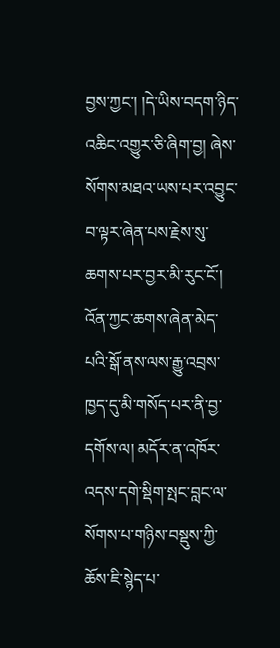བྱས་ཀྱང་། །དེ་ཡིས་བདག་ཉིད་འཆིང་འགྱུར་ཅི་ཞིག་བྱ། ཞེས་སོགས་མཐའ་ཡས་པར་འབྱུང་བ་ལྟར་ཞེན་པས་རྗེས་སུ་ཆགས་པར་བྱར་མི་རུང་ངོ་། འོན་ཀྱང་ཆགས་ཞེན་མེད་པའི་སྒོ་ནས་ལས་རྒྱུ་འབྲས་ཁྱད་དུ་མི་གསོད་པར་ནི་བྱ་དགོས་ལ། མདོར་ན་འཁོར་འདས་དགེ་སྡིག་སྤང་བླང་ལ་སོགས་པ་གཉིས་བསྡུས་ཀྱི་ཆོས་ཇི་སྙེད་པ་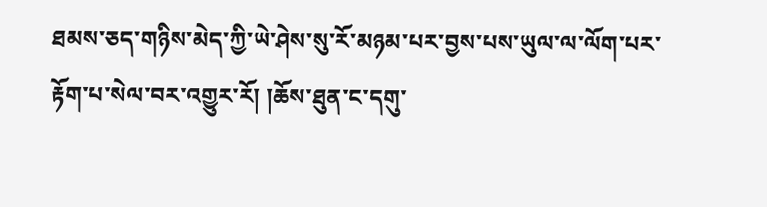ཐམས་ཅད་གཉིས་མེད་ཀྱི་ཡེ་ཤེས་སུ་རོ་མཉམ་པར་བྱས་པས་ཡུལ་ལ་ལོག་པར་རྟོག་པ་སེལ་བར་འགྱུར་རོ། །ཆོས་ཐུན་ང་དགུ་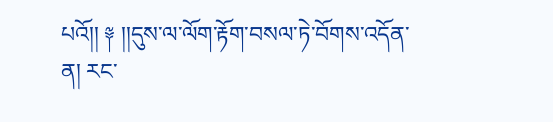པའོ།། ༈ །།དུས་ལ་ལོག་རྟོག་བསལ་ཏེ་བོགས་འདོན་ན། རང་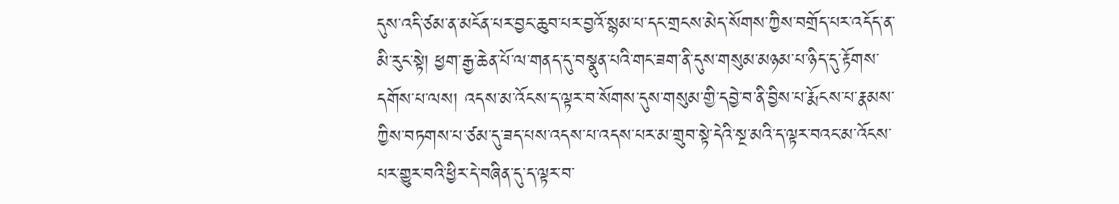དུས་འདི་ཙམ་ན་མངོན་པར་བྱང་ཆུབ་པར་བྱའོ་སྙམ་པ་དང་གྲངས་མེད་སོགས་ཀྱིས་བགྲོད་པར་འདོད་ན་མི་རུང་སྟེ། ཕྱག་རྒྱ་ཆེན་པོ་ལ་གནད་དུ་བསྣུན་པའི་གང་ཟག་ནི་དུས་གསུམ་མཉམ་པ་ཉིད་དུ་རྟོགས་དགོས་པ་ལས། འདས་མ་འོངས་ད་ལྟར་བ་སོགས་དུས་གསུམ་གྱི་དབྱེ་བ་ནི་བྱིས་པ་རྨོངས་པ་རྣམས་ཀྱིས་བཏགས་པ་ཙམ་དུ་ཟད་པས་འདས་པ་འདས་པར་མ་གྲུབ་སྟེ་དེའི་སྔ་མའི་ད་ལྟར་བའང་མ་འོངས་པར་གྱུར་བའི་ཕྱིར་དེ་བཞིན་དུ་ད་ལྟར་བ་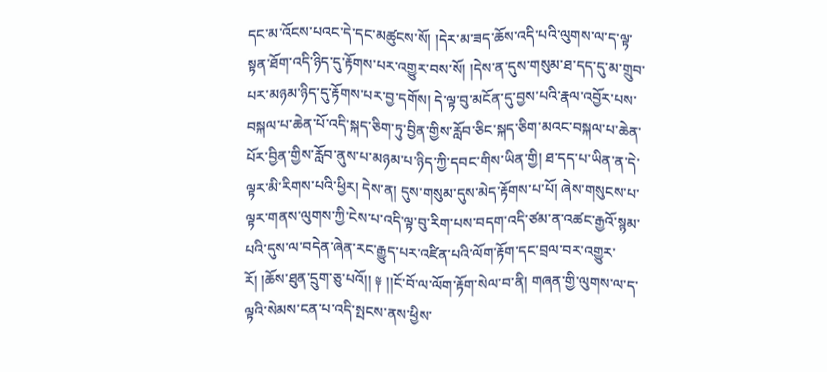དང་མ་འོངས་པའང་དེ་དང་མཚུངས་སོ། །དེར་མ་ཟད་ཆོས་འདི་པའི་ལུགས་ལ་ད་ལྟ་སྟན་ཐོག་འདི་ཉིད་དུ་རྟོགས་པར་འགྱུར་བས་སོ། །དེས་ན་དུས་གསུམ་ཐ་དད་དུ་མ་གྲུབ་པར་མཉམ་ཉིད་དུ་རྟོགས་པར་བྱ་དགོས། དེ་ལྟ་བུ་མངོན་དུ་བྱས་པའི་རྣལ་འབྱོར་པས་བསྐལ་པ་ཆེན་པོ་འདི་སྐད་ཅིག་ཏུ་བྱིན་གྱིས་རློབ་ཅིང་སྐད་ཅིག་མའང་བསྐལ་པ་ཆེན་པོར་བྱིན་གྱིས་རློབ་ནུས་པ་མཉམ་པ་ཉིད་ཀྱི་དབང་གིས་ཡིན་གྱི། ཐ་དད་པ་ཡིན་ན་དེ་ལྟར་མི་རིགས་པའི་ཕྱིར། དེས་ན། དུས་གསུམ་དུས་མེད་རྟོགས་པ་པོ། ཞེས་གསུངས་པ་ལྟར་གནས་ལུགས་ཀྱི་ངེས་པ་འདི་ལྟ་བུ་རིག་པས་བདག་འདི་ཙམ་ན་འཚང་རྒྱའོ་སྙམ་པའི་དུས་ལ་བདེན་ཞེན་རང་རྒྱུད་པར་འཛིན་པའི་ལོག་རྟོག་དང་བྲལ་བར་འགྱུར་རོ། །ཆོས་ཐུན་དྲུག་ཅུ་པའོ།། ༈ །།ངོ་བོ་ལ་ལོག་རྟོག་སེལ་བ་ནི། གཞན་གྱི་ལུགས་ལ་ད་ལྟའི་སེམས་ངན་པ་འདི་སྤངས་ནས་ཕྱིས་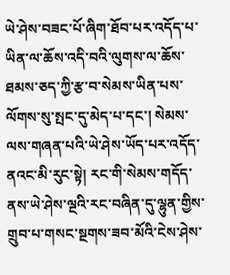ཡེ་ཤེས་བཟང་པོ་ཞིག་ཐོབ་པར་འདོད་པ་ཡིན་ལ་ཆོས་འདི་བའི་ལུགས་ལ་ཆོས་ཐམས་ཅད་ཀྱི་རྩ་བ་སེམས་ཡིན་པས་ལོགས་སུ་སྤང་དུ་མེད་པ་དང་། སེམས་ལས་གཞན་པའི་ཡེ་ཤེས་ཡོད་པར་འདོད་ནའང་མི་རུང་སྟེ། རང་གི་སེམས་གདོད་ནས་ཡེ་ཤེས་ལྔའི་རང་བཞིན་དུ་ལྷུན་གྱིས་གྲུབ་པ་གསང་སྔགས་ཟབ་མོའི་ངེས་ཤེས་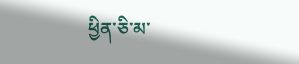ཕྱིན་ཅི་མ་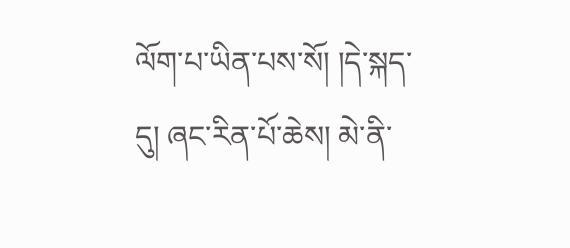ལོག་པ་ཡིན་པས་སོ། །དེ་སྐད་དུ། ཞང་རིན་པོ་ཆེས། མེ་ནི་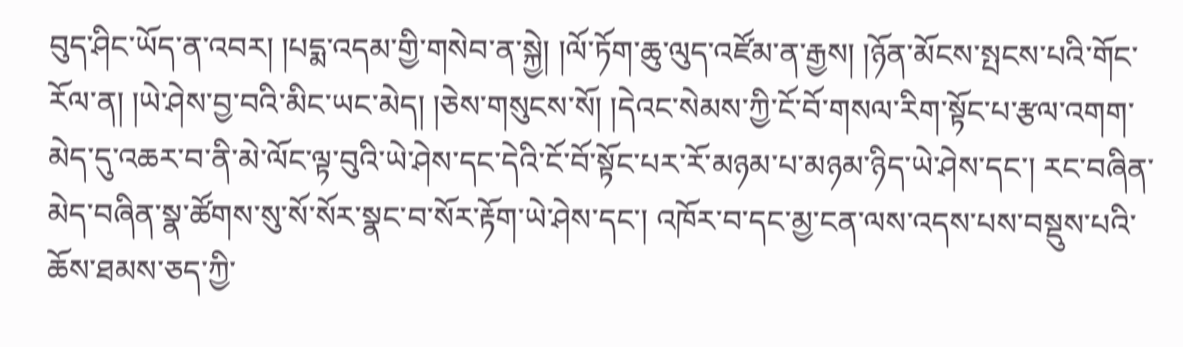བུད་ཤིང་ཡོད་ན་འབར། །པདྨ་འདམ་གྱི་གསེབ་ན་སྐྱེ། །ལོ་ཏོག་ཆུ་ལུད་འཛོམ་ན་རྒྱས། །ཉོན་མོངས་སྤངས་པའི་གོང་རོལ་ན། །ཡེ་ཤེས་བྱ་བའི་མིང་ཡང་མེད། །ཅེས་གསུངས་སོ། །དེའང་སེམས་ཀྱི་ངོ་བོ་གསལ་རིག་སྟོང་པ་རྩལ་འགག་མེད་དུ་འཆར་བ་ནི་མེ་ལོང་ལྟ་བུའི་ཡེ་ཤེས་དང་དེའི་ངོ་བོ་སྟོང་པར་རོ་མཉམ་པ་མཉམ་ཉིད་ཡེ་ཤེས་དང་། རང་བཞིན་མེད་བཞིན་སྣ་ཚོགས་སུ་སོ་སོར་སྣང་བ་སོར་རྟོག་ཡེ་ཤེས་དང་། འཁོར་བ་དང་མྱ་ངན་ལས་འདས་པས་བསྡུས་པའི་ཆོས་ཐམས་ཅད་ཀྱི་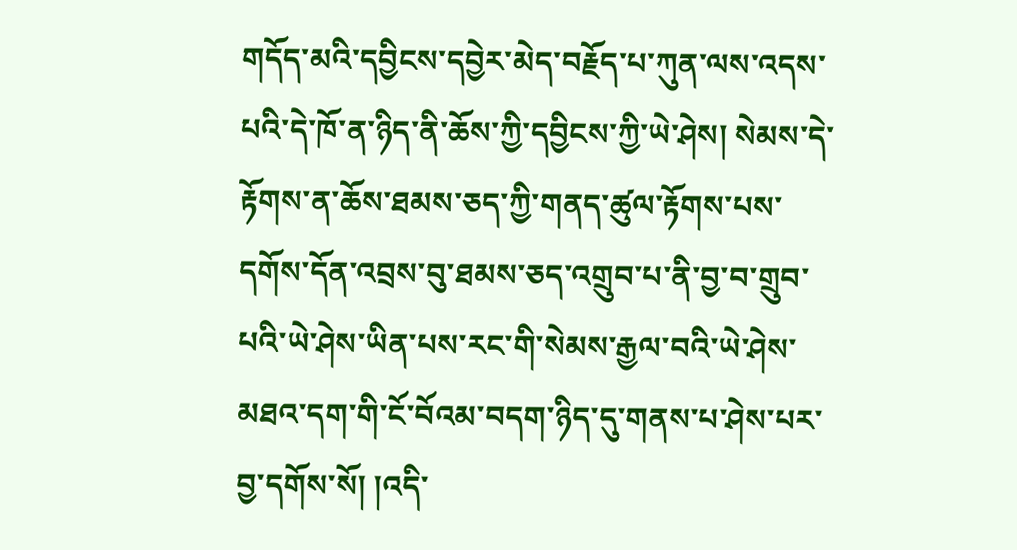གདོད་མའི་དབྱིངས་དབྱེར་མེད་བརྗོད་པ་ཀུན་ལས་འདས་པའི་དེ་ཁོ་ན་ཉིད་ནི་ཆོས་ཀྱི་དབྱིངས་ཀྱི་ཡེ་ཤེས། སེམས་དེ་རྟོགས་ན་ཆོས་ཐམས་ཅད་ཀྱི་གནད་ཚུལ་རྟོགས་པས་དགོས་དོན་འབྲས་བུ་ཐམས་ཅད་འགྲུབ་པ་ནི་བྱ་བ་གྲུབ་པའི་ཡེ་ཤེས་ཡིན་པས་རང་གི་སེམས་རྒྱལ་བའི་ཡེ་ཤེས་མཐའ་དག་གི་ངོ་བོའམ་བདག་ཉིད་དུ་གནས་པ་ཤེས་པར་བྱ་དགོས་སོ། །འདི་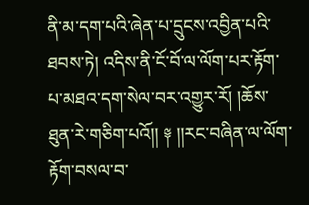ནི་མ་དག་པའི་ཞེན་པ་དྲུངས་འབྱིན་པའི་ཐབས་ཏེ། འདིས་ནི་ངོ་བོ་ལ་ལོག་པར་རྟོག་པ་མཐའ་དག་སེལ་བར་འགྱུར་རོ། །ཆོས་ཐུན་རེ་གཅིག་པའོ།། ༈ །།རང་བཞིན་ལ་ལོག་རྟོག་བསལ་བ་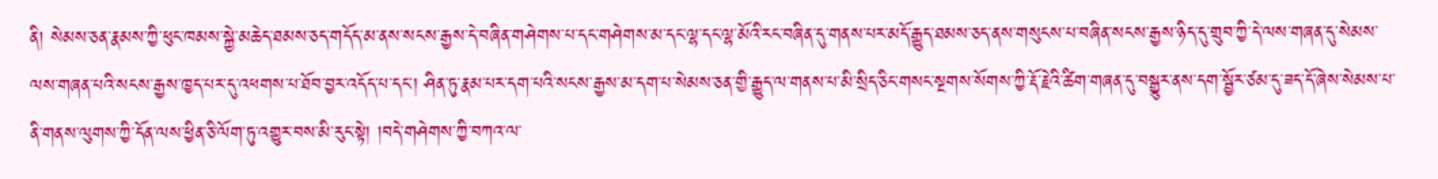ནི། སེམས་ཅན་རྣམས་ཀྱི་ཕུང་ཁམས་སྐྱེ་མཆེད་ཐམས་ཅད་གདོད་མ་ནས་སངས་རྒྱས་དེ་བཞིན་གཤེགས་པ་དང་གཤེགས་མ་དང་ལྷ་དང་ལྷ་མོའི་རང་བཞིན་དུ་གནས་པར་མདོ་རྒྱུད་ཐམས་ཅད་ནས་གསུངས་པ་བཞིན་སངས་རྒྱས་ཉིད་དུ་གྲུབ་ཀྱི་དེ་ལས་གཞན་དུ་སེམས་ལས་གཞན་པའི་སངས་རྒྱས་ཁྱད་པར་དུ་འཕགས་པ་ཐོབ་བྱར་འདོད་པ་དང་། ཤིན་ཏུ་རྣམ་པར་དག་པའི་སངས་རྒྱས་མ་དག་པ་སེམས་ཅན་གྱི་རྒྱུད་ལ་གནས་པ་མི་སྲིད་ཅིང་གསང་སྔགས་སོགས་ཀྱི་རྡོ་རྗེའི་ཚིག་གཞན་དུ་བསྒྱུར་ནས་དག་སྦྱོར་ཙམ་དུ་ཟད་དོ་ཞེས་སེམས་པ་ནི་གནས་ལུགས་ཀྱི་དོན་ལས་ཕྱིན་ཅི་ལོག་ཏུ་འགྱུར་བས་མི་རུང་སྟེ། །བདེ་གཤེགས་ཀྱི་བཀའ་ལ་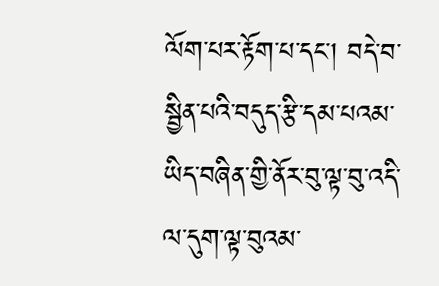ལོག་པར་རྟོག་པ་དང་། བདེ་བ་སྦྱིན་པའི་བདུད་རྩི་དམ་པའམ་ཡིད་བཞིན་གྱི་ནོར་བུ་ལྟ་བུ་འདི་ལ་དུག་ལྟ་བུའམ་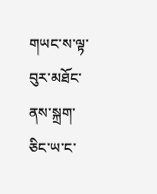གཡང་ས་ལྟ་བུར་མཐོང་ནས་སྐྲག་ཅིང་ཡ་ང་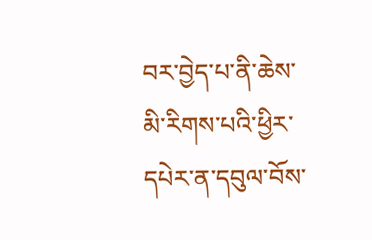བར་བྱེད་པ་ནི་ཆེས་མི་རིགས་པའི་ཕྱིར་དཔེར་ན་དབུལ་བོས་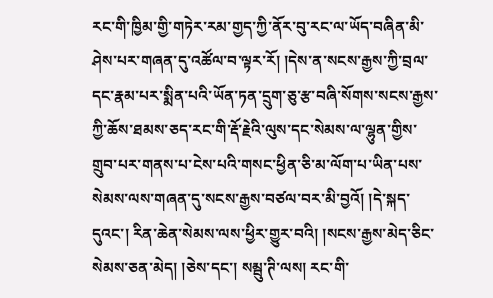རང་གི་ཁྱིམ་གྱི་གཏེར་རམ་གྱད་ཀྱི་ནོར་བུ་རང་ལ་ཡོད་བཞིན་མི་ཤེས་པར་གཞན་དུ་འཚོལ་བ་ལྟར་རོ། །དེས་ན་སངས་རྒྱས་ཀྱི་བྲལ་དང་རྣམ་པར་སྨིན་པའི་ཡོན་ཏན་དྲུག་ཅུ་རྩ་བཞི་སོགས་སངས་རྒྱས་ཀྱི་ཆོས་ཐམས་ཅད་རང་གི་རྡོ་རྗེའི་ལུས་དང་སེམས་ལ་ལྷུན་གྱིས་གྲུབ་པར་གནས་པ་ངེས་པའི་གསང་ཕྱིན་ཅི་མ་ལོག་པ་ཡིན་པས་སེམས་ལས་གཞན་དུ་སངས་རྒྱས་བཙལ་བར་མི་བྱའོ། །དེ་སྐད་དུའང་། རིན་ཆེན་སེམས་ལས་ཕྱིར་གྱུར་བའི། །སངས་རྒྱས་མེད་ཅིང་སེམས་ཅན་མེད། །ཅེས་དང་། སམྦུ་ཊི་ལས། རང་གི་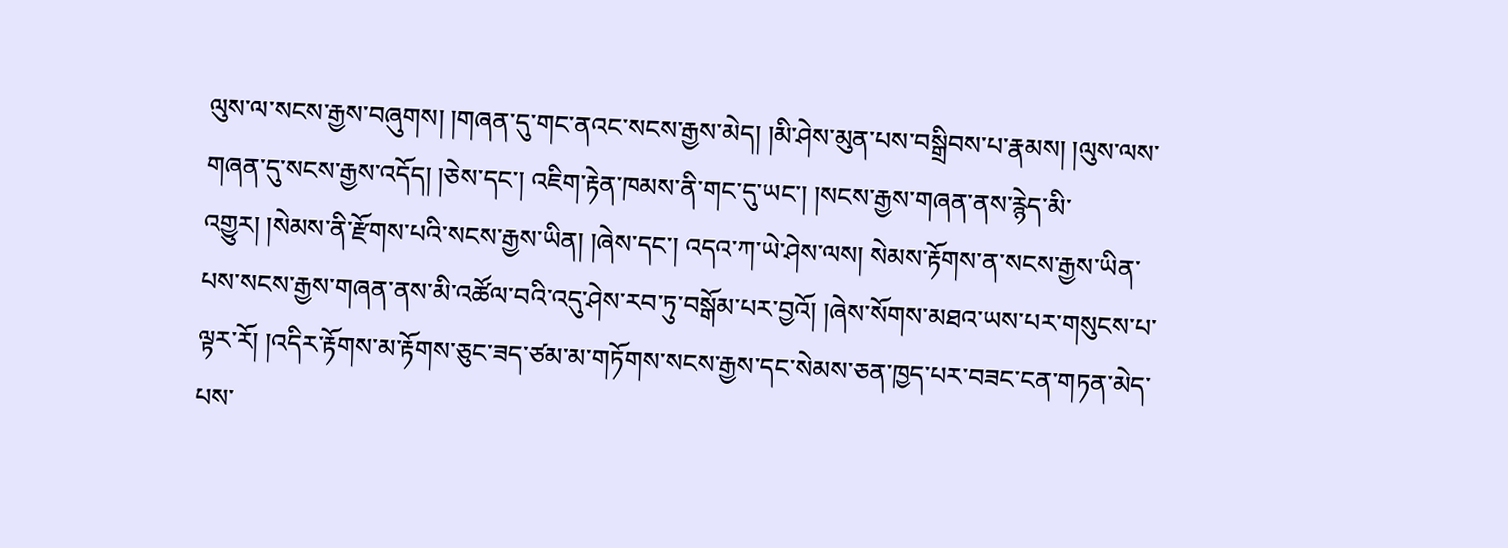ལུས་ལ་སངས་རྒྱས་བཞུགས། །གཞན་དུ་གང་ནའང་སངས་རྒྱས་མེད། །མི་ཤེས་མུན་པས་བསྒྲིབས་པ་རྣམས། །ལུས་ལས་གཞན་དུ་སངས་རྒྱས་འདོད། །ཅེས་དང་། འཇིག་རྟེན་ཁམས་ནི་གང་དུ་ཡང་། །སངས་རྒྱས་གཞན་ནས་རྙེད་མི་འགྱུར། །སེམས་ནི་རྫོགས་པའི་སངས་རྒྱས་ཡིན། །ཞེས་དང་། འདའ་ཀ་ཡེ་ཤེས་ལས། སེམས་རྟོགས་ན་སངས་རྒྱས་ཡིན་པས་སངས་རྒྱས་གཞན་ནས་མི་འཚོལ་བའི་འདུ་ཤེས་རབ་ཏུ་བསྒོམ་པར་བྱའོ། །ཞེས་སོགས་མཐའ་ཡས་པར་གསུངས་པ་ལྟར་རོ། །འདིར་རྟོགས་མ་རྟོགས་ཅུང་ཟད་ཙམ་མ་གཏོགས་སངས་རྒྱས་དང་སེམས་ཅན་ཁྱད་པར་བཟང་ངན་གཏན་མེད་པས་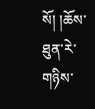སོ། །ཆོས་ཐུན་རེ་གཉིས་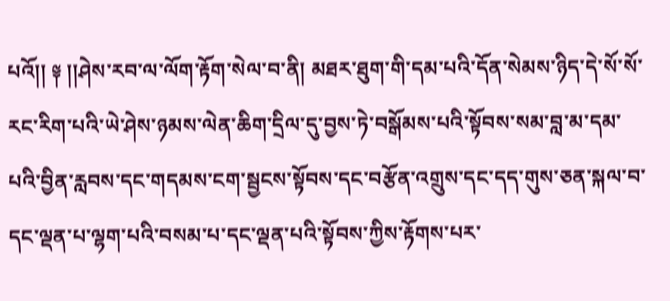པའོ།། ༈ །།ཤེས་རབ་ལ་ལོག་རྟོག་སེལ་བ་ནི། མཐར་ཐུག་གི་དམ་པའི་དོན་སེམས་ཉིད་དེ་སོ་སོ་རང་རིག་པའི་ཡེ་ཤེས་ཉམས་ལེན་ཆིག་དྲིལ་དུ་བྱས་ཏེ་བསྒོམས་པའི་སྟོབས་སམ་བླ་མ་དམ་པའི་བྱིན་རླབས་དང་གདམས་ངག་སྦྱངས་སྟོབས་དང་བརྩོན་འགྲུས་དང་དད་གུས་ཅན་སྐལ་བ་དང་ལྡན་པ་ལྷག་པའི་བསམ་པ་དང་ལྡན་པའི་སྟོབས་ཀྱིས་རྟོགས་པར་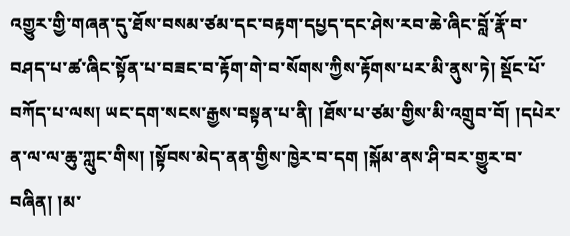འགྱུར་གྱི་གཞན་དུ་ཐོས་བསམ་ཙམ་དང་བརྟག་དཔྱད་དང་ཤེས་རབ་ཆེ་ཞིང་བློ་རྣོ་བ་བཤད་པ་ཚ་ཞིང་སྟོན་པ་བཟང་བ་རྟོག་གེ་བ་སོགས་ཀྱིས་རྟོགས་པར་མི་ནུས་ཏེ། སྡོང་པོ་བཀོད་པ་ལས། ཡང་དག་སངས་རྒྱས་བསྟན་པ་ནི། །ཐོས་པ་ཙམ་གྱིས་མི་འགྲུབ་བོ། །དཔེར་ན་ལ་ལ་ཆུ་ཀླུང་གིས། །སྟོབས་མེད་ནན་གྱིས་ཁྱེར་བ་དག །སྐོམ་ནས་ཤི་བར་གྱུར་བ་བཞིན། །མ་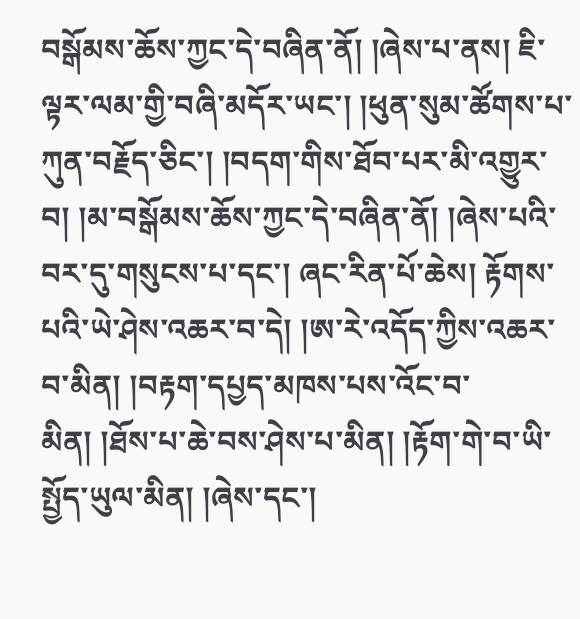བསྒོམས་ཆོས་ཀྱང་དེ་བཞིན་ནོ། །ཞེས་པ་ནས། ཇི་ལྟར་ལམ་གྱི་བཞི་མདོར་ཡང་། །ཕུན་སུམ་ཚོགས་པ་ཀུན་བརྗོད་ཅིང་། །བདག་གིས་ཐོབ་པར་མི་འགྱུར་བ། །མ་བསྒོམས་ཆོས་ཀྱང་དེ་བཞིན་ནོ། །ཞེས་པའི་བར་དུ་གསུངས་པ་དང་། ཞང་རིན་པོ་ཆེས། རྟོགས་པའི་ཡེ་ཤེས་འཆར་བ་དེ། །ཨ་རེ་འདོད་ཀྱིས་འཆར་བ་མིན། །བརྟག་དཔྱད་མཁས་པས་འོང་བ་མིན། །ཐོས་པ་ཆེ་བས་ཤེས་པ་མིན། །རྟོག་གེ་བ་ཡི་སྤྱོད་ཡུལ་མིན། །ཞེས་དང་།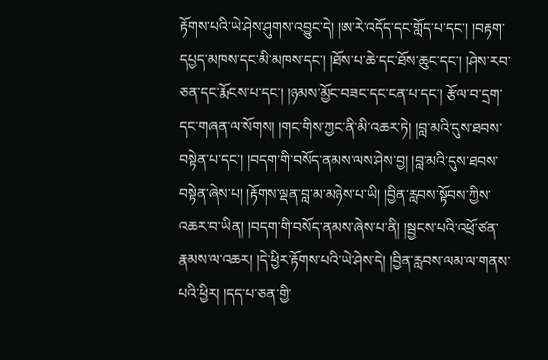རྟོགས་པའི་ཡེ་ཤེས་ཤུགས་འབྱུང་དེ། །ཨ་རེ་འདོད་དང་གློད་པ་དང་། །བརྟག་དཔྱད་མཁས་དང་མི་མཁས་དང་། །ཐོས་པ་ཆེ་དང་ཐོས་ཆུང་དང་། །ཤེས་རབ་ཅན་དང་རྨོངས་པ་དང་། །ཉམས་མྱོང་བཟང་དང་ངན་པ་དང་། རྩོལ་བ་དྲག་དང་གཞན་ལ་སོགས། །གང་གིས་ཀྱང་ནི་མི་འཆར་ཏེ། །བླ་མའི་དུས་ཐབས་བསྟེན་པ་དང་། །བདག་གི་བསོད་ནམས་ལས་ཤེས་བྱ། །བླ་མའི་དུས་ཐབས་བསྟེན་ཞེས་པ། །རྟོགས་ལྡན་བླ་མ་མཉེས་པ་ཡི། །བྱིན་རླབས་སྟོབས་ཀྱིས་འཆར་བ་ཡིན། །བདག་གི་བསོད་ནམས་ཞེས་པ་ནི། །སྦྱངས་པའི་འཕྲོ་ཙན་རྣམས་ལ་འཆར། །དེ་ཕྱིར་རྟོགས་པའི་ཡེ་ཤེས་དེ། །བྱིན་རླབས་ལམ་ལ་གནས་པའི་ཕྱིར། །དད་པ་ཅན་གྱི་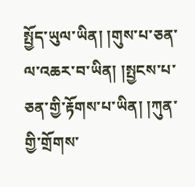སྤྱོད་ཡུལ་ཡིན། །གུས་པ་ཅན་ལ་འཆར་བ་ཡིན། །སྤྱངས་པ་ཅན་གྱི་རྟོགས་པ་ཡིན། །ཀུན་གྱི་གྲོགས་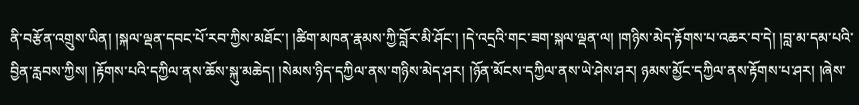ནི་བརྩོན་འགྲུས་ཡིན། །སྐལ་ལྡན་དབང་པོ་རབ་ཀྱིས་མཐོང་། །ཚིག་མཁན་རྣམས་ཀྱི་བློར་མི་ཤོང་། །དེ་འདྲའི་གང་ཟག་སྐལ་ལྡན་ལ། །གཉིས་མེད་རྟོགས་པ་འཆར་བ་དེ། །བླ་མ་དམ་པའི་བྱིན་རླབས་ཀྱིས། །རྟོགས་པའི་དཀྱིལ་ནས་ཆོས་སྐུ་མཆེད། །སེམས་ཉིད་དཀྱིལ་ནས་གཉིས་མེད་ཤར། །ཉོན་མོངས་དཀྱིལ་ནས་ཡེ་ཤེས་ཤར། ཉམས་མྱོང་དཀྱིལ་ནས་རྟོགས་པ་ཤར། །ཞེས་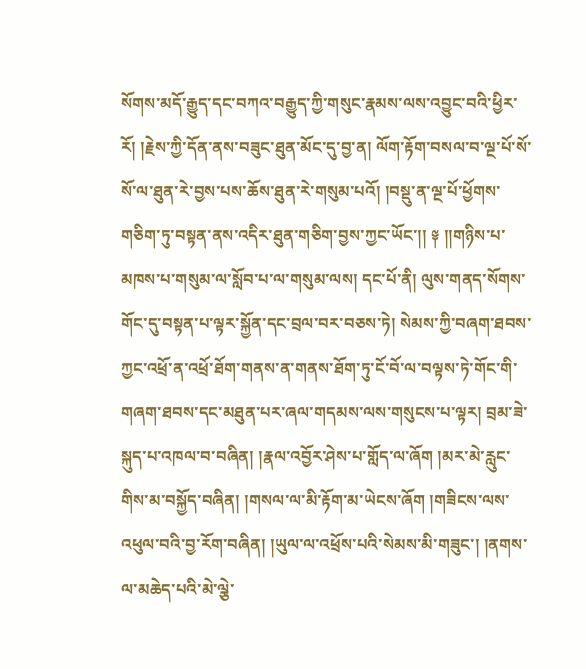སོགས་མདོ་རྒྱུད་དང་བཀའ་བརྒྱུད་ཀྱི་གསུང་རྣམས་ལས་འབྱུང་བའི་ཕྱིར་རོ། །རྗེས་ཀྱི་དོན་ནས་བཟུང་ཐུན་མོང་དུ་བྱ་ན། ལོག་རྟོག་བསལ་བ་ལྔ་པོ་སོ་སོ་ལ་ཐུན་རེ་བྱས་པས་ཆོས་ཐུན་རེ་གསུམ་པའོ། །བསྡུ་ན་ལྔ་པོ་ཕྱོགས་གཅིག་ཏུ་བསྟན་ནས་འདིར་ཐུན་གཅིག་བྱས་ཀྱང་ཡོང་།། ༈ །།གཉིས་པ་མཁས་པ་གསུམ་ལ་སློབ་པ་ལ་གསུམ་ལས། དང་པོ་ནི། ལུས་གནད་སོགས་གོང་དུ་བསྟན་པ་ལྟར་སྐྱོན་དང་བྲལ་བར་བཅས་ཏེ། སེམས་ཀྱི་བཞག་ཐབས་ཀྱང་འཕྲོ་ན་འཕྲོ་ཐོག་གནས་ན་གནས་ཐོག་ཏུ་ངོ་བོ་ལ་བལྟས་ཏེ་གོང་གི་གཞག་ཐབས་དང་མཐུན་པར་ཞལ་གདམས་ལས་གསུངས་པ་ལྟར། བྲམ་ཟེ་སྐུད་པ་འཁལ་བ་བཞིན། །རྣལ་འབྱོར་ཤེས་པ་གློད་ལ་ཞོག །མར་མེ་རླུང་གིས་མ་བསྐྱོད་བཞིན། །གསལ་ལ་མི་རྟོག་མ་ཡེངས་ཞོག །གཟིངས་ལས་འཕུལ་བའི་བྱ་རོག་བཞིན། །ཡུལ་ལ་འཕྲོས་པའི་སེམས་མི་གཟུང་། །ནགས་ལ་མཆེད་པའི་མེ་ལྕེ་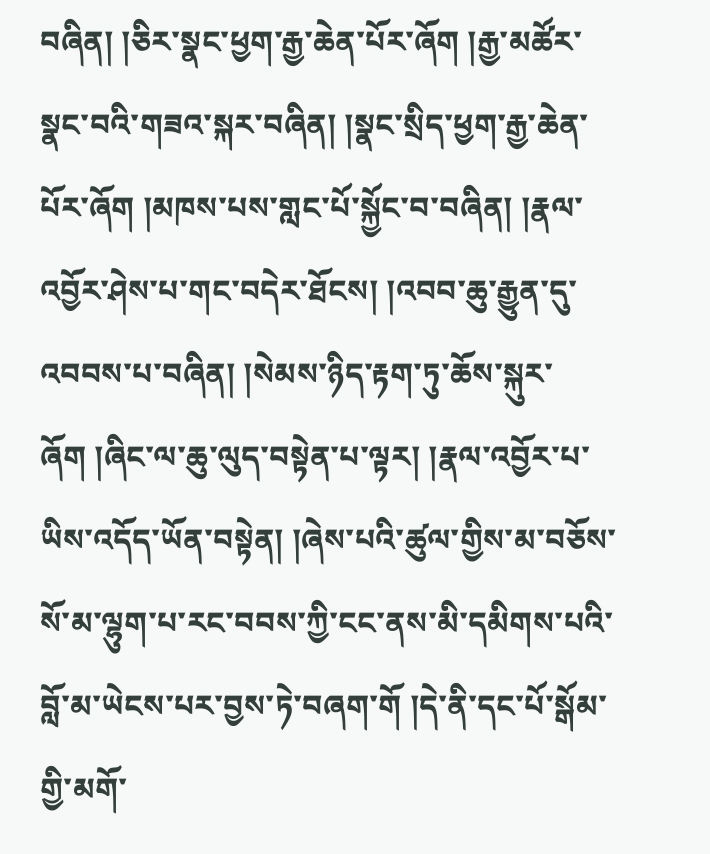བཞིན། །ཅིར་སྣང་ཕྱག་རྒྱ་ཆེན་པོར་ཞོག །རྒྱ་མཚོར་སྣང་བའི་གཟའ་སྐར་བཞིན། །སྣང་སྲིད་ཕྱག་རྒྱ་ཆེན་པོར་ཞོག །མཁས་པས་གླང་པོ་སྐྱོང་བ་བཞིན། །རྣལ་འབྱོར་ཤེས་པ་གང་བདེར་ཐོངས། །འབབ་ཆུ་རྒྱུན་དུ་འབབས་པ་བཞིན། །སེམས་ཉིད་རྟག་ཏུ་ཆོས་སྐུར་ཞོག །ཞིང་ལ་ཆུ་ལུད་བསྟེན་པ་ལྟར། །རྣལ་འབྱོར་པ་ཡིས་འདོད་ཡོན་བསྟེན། །ཞེས་པའི་ཚུལ་གྱིས་མ་བཅོས་སོ་མ་ལྷུག་པ་རང་བབས་ཀྱི་ངང་ནས་མི་དམིགས་པའི་བློ་མ་ཡེངས་པར་བྱས་ཏེ་བཞག་གོ །དེ་ནི་དང་པོ་སྒོམ་གྱི་མགོ་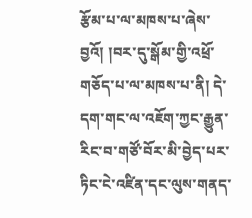རྩོམ་པ་ལ་མཁས་པ་ཞེས་བྱའོ། །བར་དུ་སྒོམ་གྱི་འཕྲོ་གཅོད་པ་ལ་མཁས་པ་ནི། དེ་དག་གང་ལ་འཇོག་ཀྱང་རྒྱུན་རིང་བ་གཙོ་བོར་མི་བྱེད་པར་ཏིང་ངེ་འཛིན་དང་ལུས་གནད་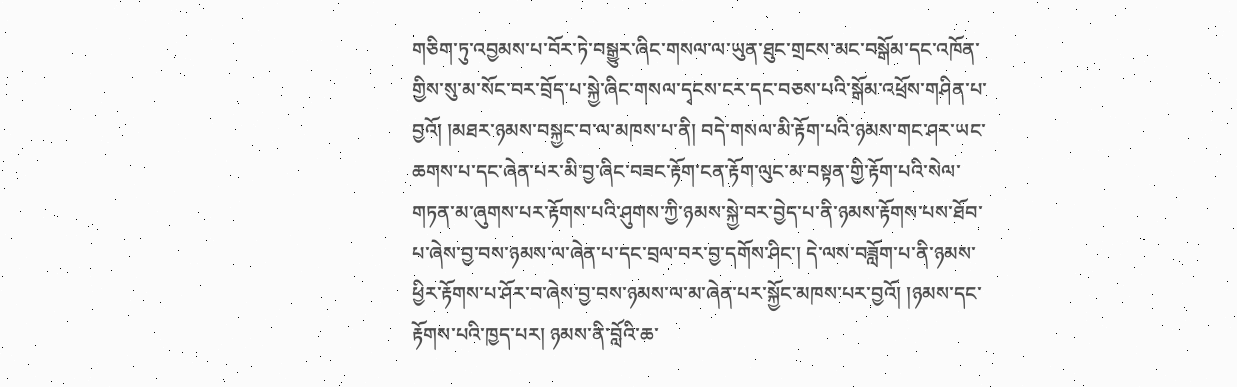གཅིག་ཏུ་འབྱམས་པ་བོར་ཏེ་བསྒྱུར་ཞིང་གསལ་ལ་ཡུན་ཐུང་གྲངས་མང་བསྒོམ་དང་འཁོན་གྱིས་སུ་མ་སོང་བར་བྲོད་པ་སྐྱེ་ཞིང་གསལ་དྭངས་ངར་དང་བཅས་པའི་སྒོམ་འཕྲོས་གཤིན་པ་བྱའོ། །མཐར་ཉམས་བསྐྱང་བ་ལ་མཁས་པ་ནི། བདེ་གསལ་མི་རྟོག་པའི་ཉམས་གང་ཤར་ཡང་ཆགས་པ་དང་ཞེན་པར་མི་བྱ་ཞིང་བཟང་རྟོག་ངན་རྟོག་ལུང་མ་བསྟན་གྱི་རྟོག་པའི་སེལ་གཏན་མ་ཞུགས་པར་རྟོགས་པའི་ཤུགས་ཀྱི་ཉམས་སྐྱེ་བར་བྱེད་པ་ནི་ཉམས་རྟོགས་པས་ཐོབ་པ་ཞེས་བྱ་བས་ཉམས་ལ་ཞེན་པ་དང་བྲལ་བར་བྱ་དགོས་ཤིང་། དེ་ལས་བཟློག་པ་ནི་ཉམས་ཕྱིར་རྟོགས་པ་ཤོར་བ་ཞེས་བྱ་བས་ཉམས་ལ་མ་ཞེན་པར་སྐྱོང་མཁས་པར་བྱའོ། །ཉམས་དང་རྟོགས་པའི་ཁྱད་པར། ཉམས་ནི་བློའི་ཆ་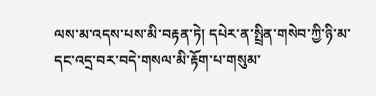ལས་མ་འདས་པས་མི་བརྟན་ཏེ། དཔེར་ན་སྤྲིན་གསེབ་ཀྱི་ཉི་མ་དང་འདྲ་བར་བདེ་གསལ་མི་རྟོག་པ་གསུམ་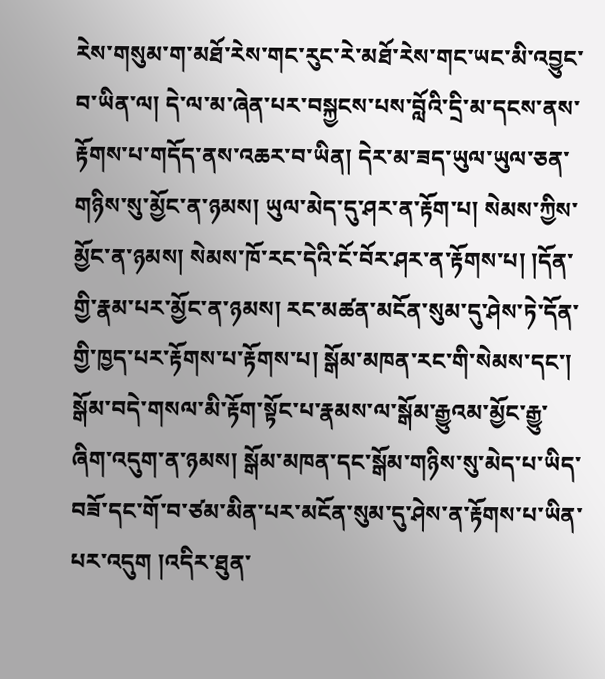རེས་གསུམ་ག་མཐོ་རེས་གང་རུང་རེ་མཐོ་རེས་གང་ཡང་མི་འབྱུང་བ་ཡིན་ལ། དེ་ལ་མ་ཞེན་པར་བསྐྱངས་པས་བློའི་དྲི་མ་དངས་ནས་རྟོགས་པ་གདོད་ནས་འཆར་བ་ཡིན། དེར་མ་ཟད་ཡུལ་ཡུལ་ཅན་གཉིས་སུ་མྱོང་ན་ཉམས། ཡུལ་མེད་དུ་ཤར་ན་རྟོག་པ། སེམས་ཀྱིས་མྱོང་ན་ཉམས། སེམས་ཁོ་རང་དེའི་ངོ་བོར་ཤར་ན་རྟོགས་པ། །དོན་གྱི་རྣམ་པར་མྱོང་ན་ཉམས། རང་མཚན་མངོན་སུམ་དུ་ཤེས་ཏེ་དོན་གྱི་ཁྱད་པར་རྟོགས་པ་རྟོགས་པ། སྒོམ་མཁན་རང་གི་སེམས་དང་། སྒོམ་བདེ་གསལ་མི་རྟོག་སྟོང་པ་རྣམས་ལ་སྒོམ་རྒྱུའམ་མྱོང་རྒྱུ་ཞིག་འདུག་ན་ཉམས། སྒོམ་མཁན་དང་སྒོམ་གཉིས་སུ་མེད་པ་ཡིད་བཟོ་དང་གོ་བ་ཙམ་མིན་པར་མངོན་སུམ་དུ་ཤེས་ན་རྟོགས་པ་ཡིན་པར་འདུག །འདིར་ཐུན་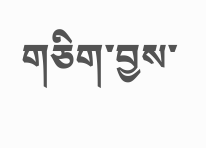གཅིག་བྱས་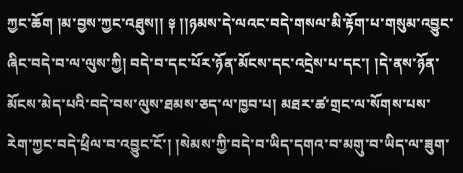ཀྱང་ཆོག །མ་བྱས་ཀྱང་འཐུས།། ༈ །།ཉམས་དེ་ལའང་བདེ་གསལ་མི་རྟོག་པ་གསུམ་འབྱུང་ཞིང་བདེ་བ་ལ་ལུས་ཀྱི། བདེ་བ་དང་པོར་ཉོན་མོངས་དང་འདྲེས་པ་དང་། །དེ་ནས་ཉོན་མོངས་མེད་པའི་བདེ་བས་ལུས་ཐམས་ཅད་ལ་ཁྱབ་པ། མཐར་ཚ་གྲང་ལ་སོགས་པས་རེག་ཀྱང་བདེ་ཕྲིལ་བ་འབྱུང་ངོ་། །སེམས་ཀྱི་བདེ་བ་ཡིད་དགའ་བ་མགུ་བ་ཡིད་ལ་ཟུག་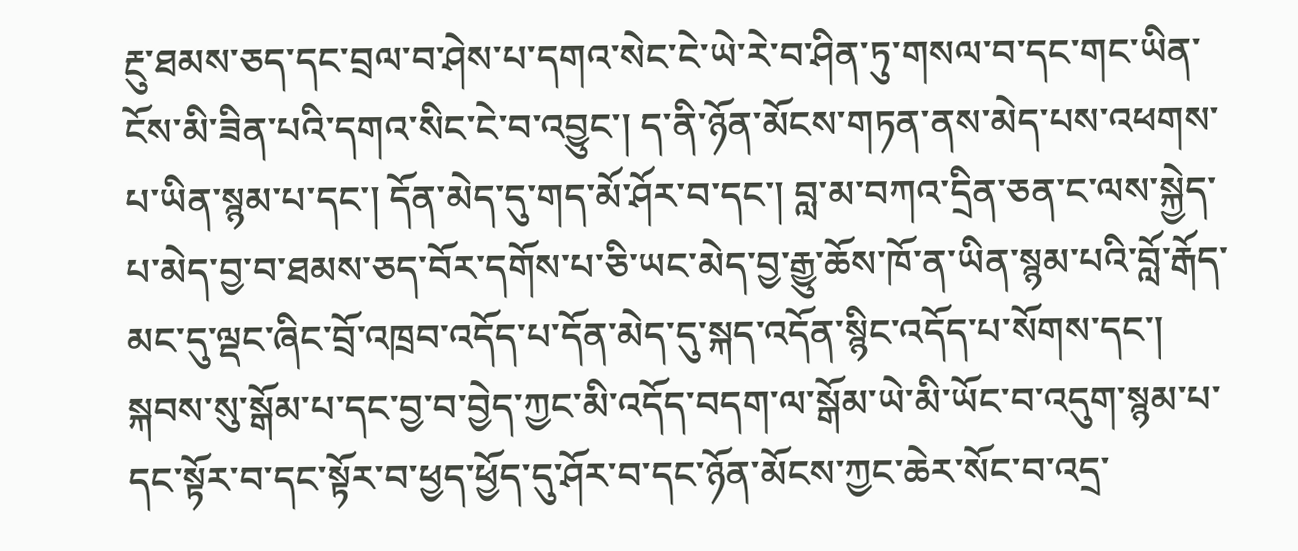རྔུ་ཐམས་ཅད་དང་བྲལ་བ་ཤེས་པ་དགའ་སེང་ངེ་ཡེ་རེ་བ་ཤིན་ཏུ་གསལ་བ་དང་གང་ཡིན་ངོས་མི་ཟིན་པའི་དགའ་སིང་ངེ་བ་འབྱུང་། ད་ནི་ཉོན་མོངས་གཏན་ནས་མེད་པས་འཕགས་པ་ཡིན་སྙམ་པ་དང་། དོན་མེད་དུ་གད་མོ་ཤོར་བ་དང་། བླ་མ་བཀའ་དྲིན་ཅན་ང་ལས་སྐྱེད་པ་མེད་བྱ་བ་ཐམས་ཅད་བོར་དགོས་པ་ཅི་ཡང་མེད་བྱ་རྒྱུ་ཆོས་ཁོ་ན་ཡིན་སྙམ་པའི་བློ་རྒོད་མང་དུ་ལྡང་ཞིང་བྲོ་འཁྲབ་འདོད་པ་དོན་མེད་དུ་སྐད་འདོན་སྙིང་འདོད་པ་སོགས་དང་། སྐབས་སུ་སྒོམ་པ་དང་བྱ་བ་བྱེད་ཀྱང་མི་འདོད་བདག་ལ་སྒོམ་ཡེ་མི་ཡོང་བ་འདུག་སྙམ་པ་དང་སྟོར་བ་དང་སྟོར་བ་ཕྱད་ཕྱོད་དུ་ཤོར་བ་དང་ཉོན་མོངས་ཀྱང་ཆེར་སོང་བ་འདྲ་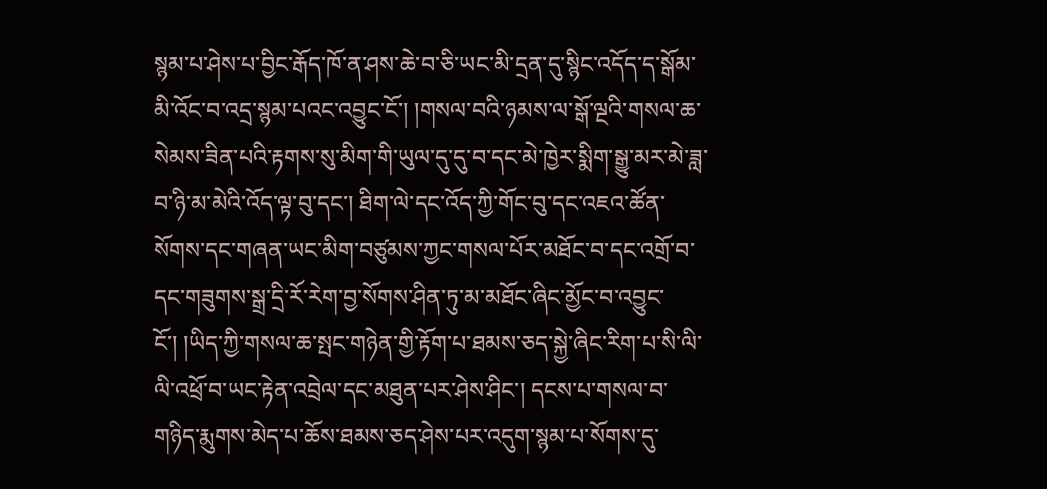སྙམ་པ་ཤེས་པ་བྱིང་རྒོད་ཁོ་ན་ཤས་ཆེ་བ་ཅི་ཡང་མི་དྲན་དུ་སྙིང་འདོད་ད་སྒོམ་མི་འོང་བ་འདྲ་སྙམ་པའང་འབྱུང་ངོ་། །གསལ་བའི་ཉམས་ལ་སྒོ་ལྔའི་གསལ་ཆ་སེམས་ཟིན་པའི་རྟགས་སུ་མིག་གི་ཡུལ་དུ་དུ་བ་དང་མེ་ཁྱེར་སྨིག་སྒྱུ་མར་མེ་ཟླ་བ་ཉི་མ་མེའི་འོད་ལྟ་བུ་དང་། ཐིག་ལེ་དང་འོད་ཀྱི་གོང་བུ་དང་འཇའ་ཚོན་སོགས་དང་གཞན་ཡང་མིག་བཙུམས་ཀྱང་གསལ་པོར་མཐོང་བ་དང་འགྲོ་བ་དང་གཟུགས་སྒྲ་དྲི་རོ་རེག་བྱ་སོགས་ཤིན་ཏུ་མ་མཐོང་ཞིང་མྱོང་བ་འབྱུང་ངོ་། །ཡིད་ཀྱི་གསལ་ཆ་སྤང་གཉེན་གྱི་རྟོག་པ་ཐམས་ཅད་སྐྱེ་ཞིང་རིག་པ་སི་ལི་ལི་འཕྲོ་བ་ཡང་རྟེན་འབྲེལ་དང་མཐུན་པར་ཤེས་ཤིང་། དངས་པ་གསལ་བ་གཉིད་རྨུགས་མེད་པ་ཆོས་ཐམས་ཅད་ཤེས་པར་འདུག་སྙམ་པ་སོགས་དུ་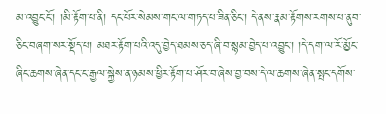མ་འབྱུང་ངོ་། །མི་རྟོག་པ་ནི། དང་པོར་སེམས་གང་ལ་གཏད་པ་ཟིན་ཅིང་། དེ་ནས་རྣམ་རྟོགས་རགས་པ་ནུབ་ཅིང་བཞག་སར་སྡོད་པ། མཐར་རྟོག་པའི་འདུ་བྱེད་ཐམས་ཅད་ཞི་བ་སྙམ་བྱེད་པ་འབྱུང་། །དེ་དག་ལ་རོ་མྱོང་ཞིང་ཆགས་ཞེན་དང་ང་རྒྱལ་སྐྱེས་ན་ཉམས་ཕྱིར་རྟོག་པ་ཤོར་བ་ཞེས་བྱ་བས་དེ་ལ་ཆགས་ཞེན་སྤང་དགོས་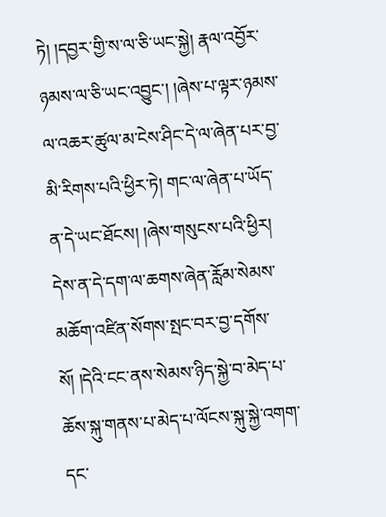ཏེ། །དབྱར་གྱི་ས་ལ་ཅི་ཡང་སྐྱེ། རྣལ་འབྱོར་ཉམས་ལ་ཅི་ཡང་འབྱུང་། །ཞེས་པ་ལྟར་ཉམས་ལ་འཆར་ཚུལ་མ་ངེས་ཤིང་དེ་ལ་ཞེན་པར་བྱ་མི་རིགས་པའི་ཕྱིར་ཏེ། གང་ལ་ཞེན་པ་ཡོད་ན་དེ་ཡང་ཐོངས། །ཞེས་གསུངས་པའི་ཕྱིར། དེས་ན་དེ་དག་ལ་ཆགས་ཞེན་རློམ་སེམས་མཆོག་འཛིན་སོགས་སྤང་བར་བྱ་དགོས་སོ། །དེའི་ངང་ནས་སེམས་ཉིད་སྐྱེ་བ་མེད་པ་ཆོས་སྐུ་གནས་པ་མེད་པ་ལོངས་སྐུ་སྐྱེ་འགག་དང་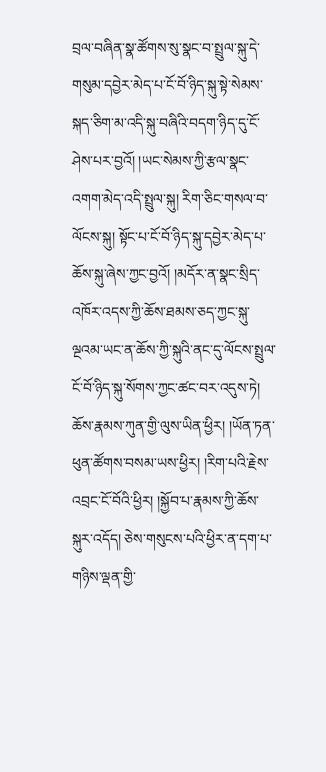བྲལ་བཞིན་སྣ་ཚོགས་སུ་སྣང་བ་སྤྲུལ་སྐུ་དེ་གསུམ་དབྱེར་མེད་པ་ངོ་བོ་ཉིད་སྐུ་སྟེ་སེམས་སྐད་ཅིག་མ་འདི་སྐུ་བཞིའི་བདག་ཉིད་དུ་ངོ་ཤེས་པར་བྱའོ། །ཡང་སེམས་ཀྱི་རྩལ་སྣང་འགག་མེད་འདི་སྤྲུལ་སྐུ། རིག་ཅིང་གསལ་བ་ལོངས་སྐུ། སྟོང་པ་ངོ་བོ་ཉིད་སྐུ་དབྱེར་མེད་པ་ཆོས་སྐུ་ཞེས་ཀྱང་བྱའོ། །མདོར་ན་སྣང་སྲིད་འཁོར་འདས་ཀྱི་ཆོས་ཐམས་ཅད་ཀྱང་སྐུ་ལྔའམ་ཡང་ན་ཆོས་ཀྱི་སྐུའི་ནང་དུ་ལོངས་སྤྲུལ་ངོ་བོ་ཉིད་སྐུ་སོགས་ཀྱང་ཚང་བར་འདུས་ཏེ། ཆོས་རྣམས་ཀུན་གྱི་ལུས་ཡིན་ཕྱིར། །ཡོན་ཏན་ཕུན་ཚོགས་བསམ་ཡས་ཕྱིར། །རིག་པའི་རྗེས་འབྲང་ངོ་བོའི་ཕྱིར། །སྐྱོབ་པ་རྣམས་ཀྱི་ཆོས་སྐུར་འདོད། ཅེས་གསུངས་པའི་ཕྱིར་ན་དག་པ་གཉིས་ལྡན་གྱི་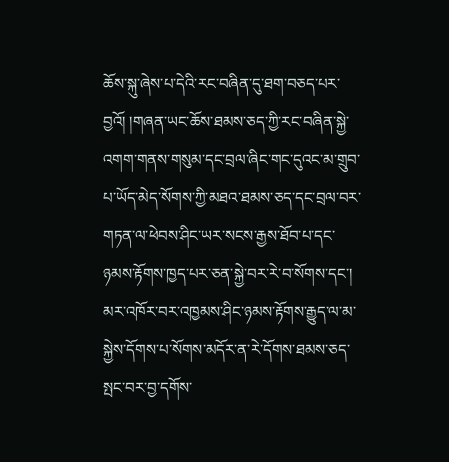ཆོས་སྐུ་ཞེས་པ་དེའི་རང་བཞིན་དུ་ཐག་བཅད་པར་བྱའོ། །གཞན་ཡང་ཆོས་ཐམས་ཅད་ཀྱི་རང་བཞིན་སྐྱེ་འགག་གནས་གསུམ་དང་བྲལ་ཞིང་གང་དུའང་མ་གྲུབ་པ་ཡོད་མེད་སོགས་ཀྱི་མཐའ་ཐམས་ཅད་དང་བྲལ་བར་གཏན་ལ་ཕེབས་ཤིང་ཡར་སངས་རྒྱས་ཐོབ་པ་དང་ཉམས་རྟོགས་ཁྱད་པར་ཅན་སྐྱེ་བར་རེ་བ་སོགས་དང་། མར་འཁོར་བར་འཁྱམས་ཤིང་ཉམས་རྟོགས་རྒྱུད་ལ་མ་སྐྱེས་དོགས་པ་སོགས་མདོར་ན་རེ་དོགས་ཐམས་ཅད་སྤང་བར་བྱ་དགོས་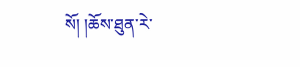སོ། །ཆོས་ཐུན་རེ་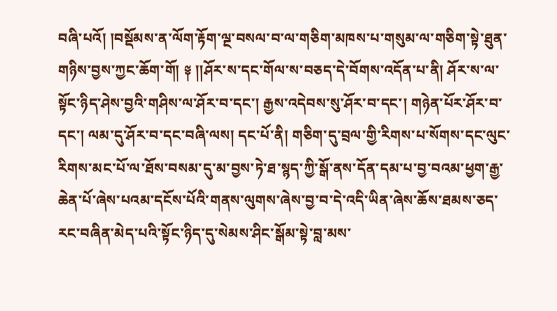བཞི་པའོ། །བསྡོམས་ན་ལོག་རྟོག་ལྔ་བསལ་བ་ལ་གཅིག་མཁས་པ་གསུམ་ལ་གཅིག་སྟེ་ཐུན་གཉིས་བྱས་ཀྱང་ཆོག་གོ། ༈ །།ཤོར་ས་དང་གོལ་ས་བཅད་དེ་བོགས་འདོན་པ་ནི། ཤོར་ས་ལ་སྟོང་ཉིད་ཤེས་བྱའི་གཤིས་ལ་ཤོར་བ་དང་། རྒྱས་འདེབས་སུ་ཤོར་བ་དང་། གཉེན་པོར་ཤོར་བ་དང་། ལམ་དུ་ཤོར་བ་དང་བཞི་ལས། དང་པོ་ནི། གཅིག་དུ་བྲལ་གྱི་རིགས་པ་སོགས་དང་ལུང་རིགས་མང་པོ་ལ་ཐོས་བསམ་དུ་མ་བྱས་ཏེ་ཐ་སྙད་ཀྱི་སྒོ་ནས་དོན་དམ་པ་བྱ་བའམ་ཕྱག་རྒྱ་ཆེན་པོ་ཞེས་པའམ་དངོས་པོའི་གནས་ལུགས་ཞེས་བྱ་བ་དེ་འདི་ཡིན་ཞེས་ཆོས་ཐམས་ཅད་རང་བཞིན་མེད་པའི་སྟོང་ཉིད་དུ་སེམས་ཤིང་སྒོམ་སྟེ་བླ་མས་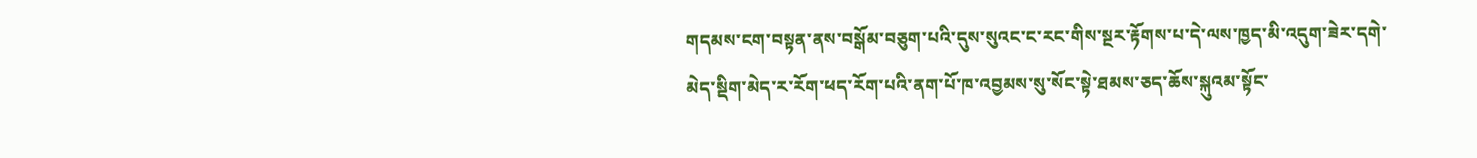གདམས་ངག་བསྟན་ནས་བསྒོམ་བཅུག་པའི་དུས་སུའང་ང་རང་གིས་སྔར་རྟོགས་པ་དེ་ལས་ཁྱད་མི་འདུག་ཟེར་དགེ་མེད་སྡིག་མེད་ར་རོག་ཕད་རོག་པའི་ནག་པོ་ཁ་འབྱམས་སུ་སོང་སྟེ་ཐམས་ཅད་ཆོས་སྐུའམ་སྟོང་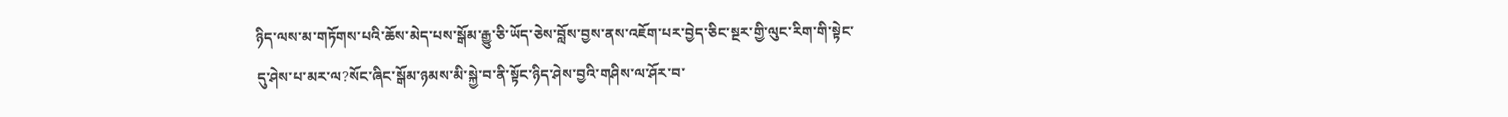ཉིད་ལས་མ་གཏོགས་པའི་ཆོས་མེད་པས་སྒོམ་རྒྱུ་ཅི་ཡོད་ཅེས་བློས་བྱས་ནས་འཇོག་པར་བྱེད་ཅིང་སྔར་གྱི་ལུང་རིག་གི་སྟེང་དུ་ཤེས་པ་མར་ལ?སོང་ཞིང་སྒོམ་ཉམས་མི་སྐྱེ་བ་ནི་སྟོང་ཉིད་ཤེས་བྱའི་གཤིས་ལ་ཤོར་བ་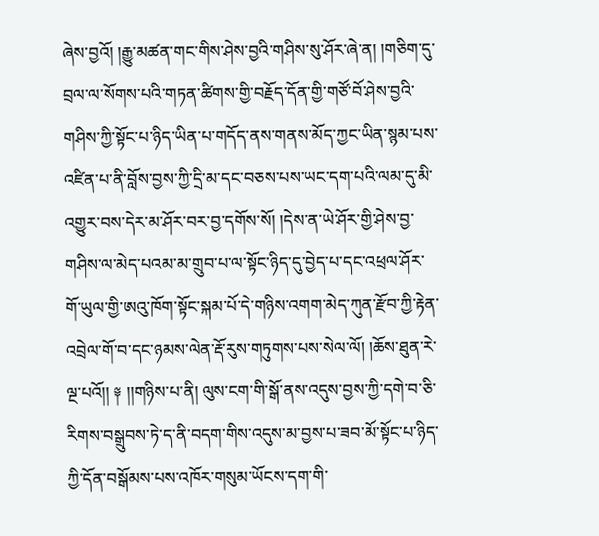ཞེས་བྱའོ། །རྒྱུ་མཚན་གང་གིས་ཤེས་བྱའི་གཤིས་སུ་ཤོར་ཞེ་ན། །གཅིག་དུ་བྲལ་ལ་སོགས་པའི་གཏན་ཚིགས་གྱི་བརྗོད་དོན་གྱི་གཙོ་བོ་ཤེས་བྱའི་གཤིས་ཀྱི་སྟོང་པ་ཉིད་ཡིན་པ་གདོད་ནས་གནས་མོད་ཀྱང་ཡིན་སྙམ་པས་འཛིན་པ་ནི་བློས་བྱས་ཀྱི་དྲི་མ་དང་བཅས་པས་ཡང་དག་པའི་ལམ་དུ་མི་འགྱུར་བས་དེར་མ་ཤོར་བར་བྱ་དགོས་སོ། །དེས་ན་ཡེ་ཤོར་གྱི་ཤེས་བྱ་གཤིས་ལ་མེད་པའམ་མ་གྲུབ་པ་ལ་སྟོང་ཉིད་དུ་བྱེད་པ་དང་འཕྲལ་ཤོར་གོ་ཡུལ་གྱི་ཨའུ་ཁོག་སྟོང་སྐམ་པོ་དེ་གཉིས་འགག་མེད་ཀུན་རྫོབ་ཀྱི་རྟེན་འབྲེལ་གོ་བ་དང་ཉམས་ལེན་རྡོ་རུས་གཏུགས་པས་སེལ་ལོ། །ཆོས་ཐུན་རེ་ལྔ་པའོ།། ༈ །།གཉིས་པ་ནི། ལུས་ངག་གི་སྒོ་ནས་འདུས་བྱས་ཀྱི་དགེ་བ་ཅི་རིགས་བསྒྲུབས་ཏེ་ད་ནི་བདག་གིས་འདུས་མ་བྱས་པ་ཟབ་མོ་སྟོང་པ་ཉིད་ཀྱི་དོན་བསྒོམས་པས་འཁོར་གསུམ་ཡོངས་དག་གི་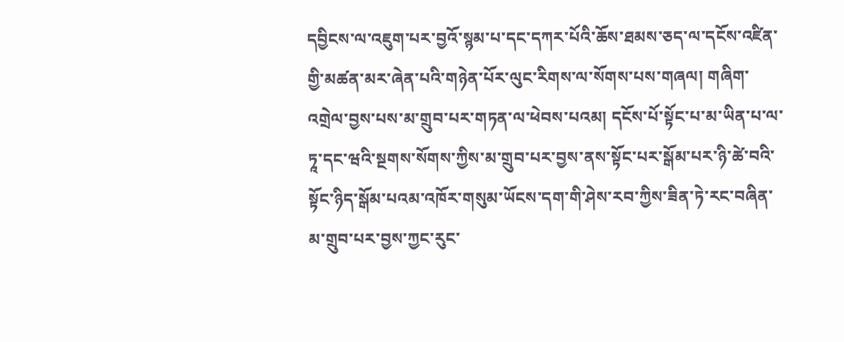དབྱིངས་ལ་འཇུག་པར་བྱའོ་སྙམ་པ་དང་དཀར་པོའི་ཆོས་ཐམས་ཅད་ལ་དངོས་འཛིན་གྱི་མཚན་མར་ཞེན་པའི་གཉེན་པོར་ལུང་རིགས་ལ་སོགས་པས་གཞལ། གཞིག་འགྲེལ་བྱས་པས་མ་གྲུབ་པར་གཏན་ལ་ཕེབས་པའམ། དངོས་པོ་སྟོང་པ་མ་ཡིན་པ་ལ་ཏཱ་དང་ཝའི་སྔགས་སོགས་ཀྱིས་མ་གྲུབ་པར་བྱས་ནས་སྟོང་པར་སྒོམ་པར་ཉི་ཚེ་བའི་སྟོང་ཉིད་སྒོམ་པའམ་འཁོར་གསུམ་ཡོངས་དག་གི་ཤེས་རབ་ཀྱིས་ཟིན་ཏེ་རང་བཞིན་མ་གྲུབ་པར་བྱས་ཀྱང་རུང་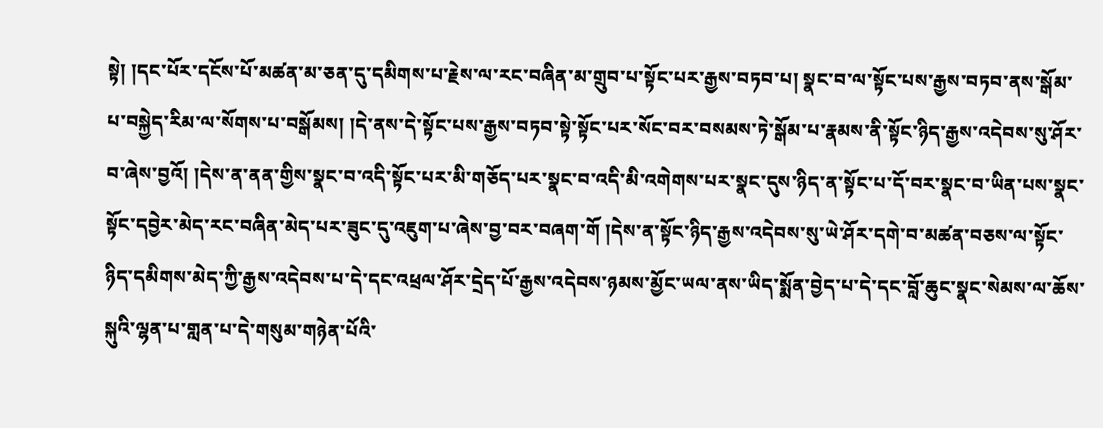སྟེ། །དང་པོར་དངོས་པོ་མཚན་མ་ཅན་དུ་དམིགས་པ་རྗེས་ལ་རང་བཞིན་མ་གྲུབ་པ་སྟོང་པར་རྒྱས་བཏབ་པ། སྣང་བ་ལ་སྟོང་པས་རྒྱས་བཏབ་ནས་སྒོམ་པ་བསྐྱེད་རིམ་ལ་སོགས་པ་བསྒོམས། །དེ་ནས་དེ་སྟོང་པས་རྒྱས་བཏབ་སྟེ་སྟོང་པར་སོང་བར་བསམས་ཏེ་སྒོམ་པ་རྣམས་ནི་སྟོང་ཉིད་རྒྱས་འདེབས་སུ་ཤོར་བ་ཞེས་བྱའོ། །དེས་ན་ནན་གྱིས་སྣང་བ་འདི་སྟོང་པར་མི་གཅོད་པར་སྣང་བ་འདི་མི་འགེགས་པར་སྣང་དུས་ཉིད་ན་སྟོང་པ་དོ་བར་སྣང་བ་ཡིན་པས་སྣང་སྟོང་དབྱེར་མེད་རང་བཞིན་མེད་པར་ཟུང་དུ་འཇུག་པ་ཞེས་བྱ་བར་བཞག་གོ །དེས་ན་སྟོང་ཉིད་རྒྱས་འདེབས་སུ་ཡེ་ཤོར་དགེ་བ་མཚན་བཅས་ལ་སྟོང་ཉིད་དམིགས་མེད་ཀྱི་རྒྱས་འདེབས་པ་དེ་དང་འཕྲལ་ཤོར་དྲེད་པོ་རྒྱས་འདེབས་ཉམས་མྱོང་ཡལ་ནས་ཡིད་སྨོན་བྱེད་པ་དེ་དང་བློ་ཆུང་སྣང་སེམས་ལ་ཆོས་སྐུའི་ལྷན་པ་གླན་པ་དེ་གསུམ་གཉེན་པོའི་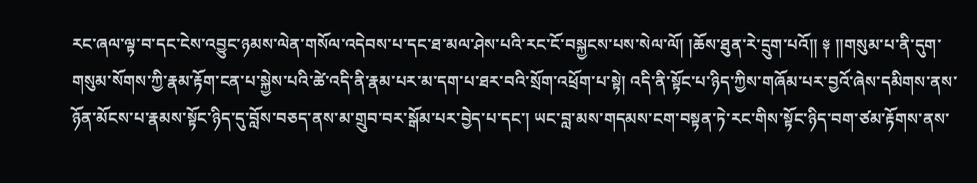རང་ཞལ་ལྟ་བ་དང་ངེས་འབྱུང་ཉམས་ལེན་གསོལ་འདེབས་པ་དང་ཐ་མལ་ཤེས་པའི་རང་ངོ་བསྐྱངས་པས་སེལ་ལོ། །ཆོས་ཐུན་རེ་དྲུག་པའོ།། ༈ །།གསུམ་པ་ནི་དུག་གསུམ་སོགས་ཀྱི་རྣམ་རྟོག་ངན་པ་སྐྱེས་པའི་ཚེ་འདི་ནི་རྣམ་པར་མ་དག་པ་ཐར་བའི་སྲོག་འཕྲོག་པ་སྟེ། འདི་ནི་སྟོང་པ་ཉིད་ཀྱིས་གཞོམ་པར་བྱའོ་ཞེས་དམིགས་ནས་ཉོན་མོངས་པ་རྣམས་སྟོང་ཉིད་དུ་བློས་བཅད་ནས་མ་གྲུབ་བར་སྒོམ་པར་བྱེད་པ་དང་། ཡང་བླ་མས་གདམས་ངག་བསྟན་ཏེ་རང་གིས་སྟོང་ཉིད་བག་ཙམ་རྟོགས་ནས་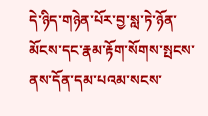དེ་ཉིད་གཉེན་པོར་བྱ་སླ་ཏེ་ཉོན་མོངས་དང་རྣམ་རྟོག་སོགས་སྤངས་ནས་དོན་དམ་པའམ་སངས་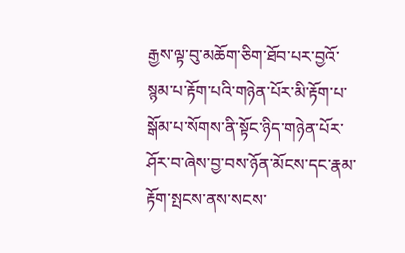རྒྱས་ལྟ་བུ་མཆོག་ཅིག་ཐོབ་པར་བྱའོ་སྙམ་པ་རྟོག་པའི་གཉེན་པོར་མི་རྟོག་པ་སྒོམ་པ་སོགས་ནི་སྟོང་ཉིད་གཉེན་པོར་ཤོར་བ་ཞེས་བྱ་བས་ཉོན་མོངས་དང་རྣམ་རྟོག་སྤངས་ནས་སངས་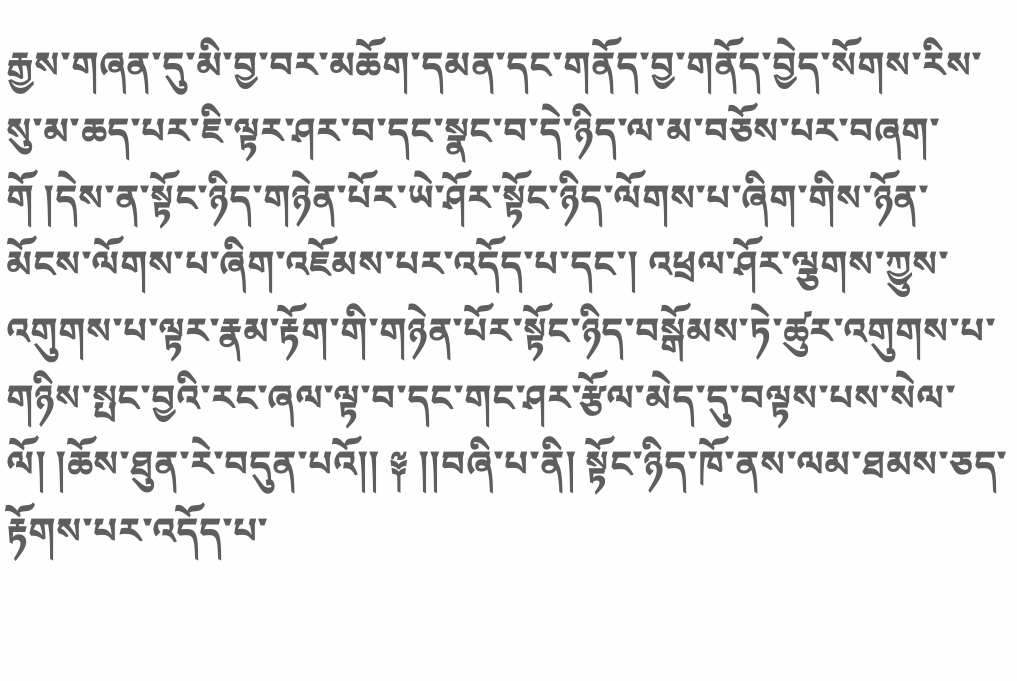རྒྱས་གཞན་དུ་མི་བྱ་བར་མཆོག་དམན་དང་གནོད་བྱ་གནོད་བྱེད་སོགས་རིས་སུ་མ་ཆད་པར་ཇི་ལྟར་ཤར་བ་དང་སྣང་བ་དེ་ཉིད་ལ་མ་བཅོས་པར་བཞག་གོ །དེས་ན་སྟོང་ཉིད་གཉེན་པོར་ཡེ་ཤོར་སྟོང་ཉིད་ལོགས་པ་ཞིག་གིས་ཉོན་མོངས་ལོགས་པ་ཞིག་འཇོམས་པར་འདོད་པ་དང་། འཕྲལ་ཤོར་ལྕགས་ཀྱུས་འགུགས་པ་ལྟར་རྣམ་རྟོག་གི་གཉེན་པོར་སྟོང་ཉིད་བསྒོམས་ཏེ་ཚུར་འགུགས་པ་གཉིས་སྤང་བྱའི་རང་ཞལ་ལྟ་བ་དང་གང་ཤར་རྩོལ་མེད་དུ་བལྟས་པས་སེལ་ལོ། །ཆོས་ཐུན་རེ་བདུན་པའོ།། ༈ །།བཞི་པ་ནི། སྟོང་ཉིད་ཁོ་ནས་ལམ་ཐམས་ཅད་རྟོགས་པར་འདོད་པ་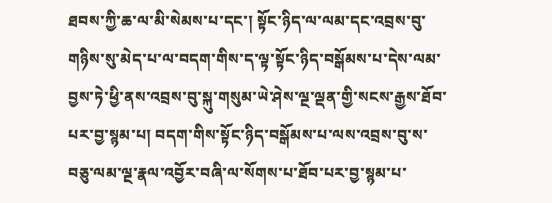ཐབས་ཀྱི་ཆ་ལ་མི་སེམས་པ་དང་། སྟོང་ཉིད་ལ་ལམ་དང་འབྲས་བུ་གཉིས་སུ་མེད་པ་ལ་བདག་གིས་ད་ལྟ་སྟོང་ཉིད་བསྒོམས་པ་དེས་ལམ་བྱས་ཏེ་ཕྱི་ནས་འབྲས་བུ་སྐུ་གསུམ་ཡེ་ཤེས་ལྔ་ལྡན་གྱི་སངས་རྒྱས་ཐོབ་པར་བྱ་སྙམ་པ། བདག་གིས་སྟོང་ཉིད་བསྒོམས་པ་ལས་འབྲས་བུ་ས་བཅུ་ལམ་ལྔ་རྣལ་འབྱོར་བཞི་ལ་སོགས་པ་ཐོབ་པར་བྱ་སྙམ་པ་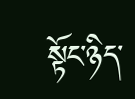སྟོང་ཉིད་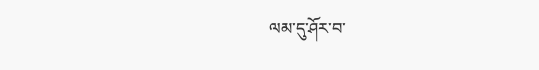ལམ་དུ་ཤོར་བ་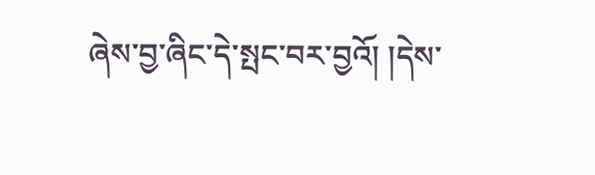ཞེས་བྱ་ཞིང་དེ་སྤང་བར་བྱའོ། །དེས་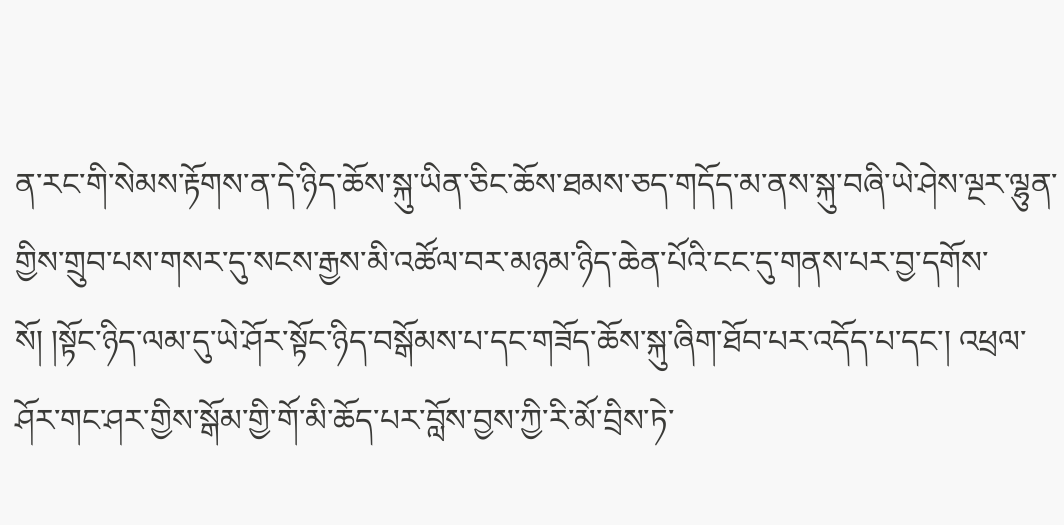ན་རང་གི་སེམས་རྟོགས་ན་དེ་ཉིད་ཆོས་སྐུ་ཡིན་ཅིང་ཆོས་ཐམས་ཅད་གདོད་མ་ནས་སྐུ་བཞི་ཡེ་ཤེས་ལྔར་ལྷུན་གྱིས་གྲུབ་པས་གསར་དུ་སངས་རྒྱས་མི་འཚོལ་བར་མཉམ་ཉིད་ཆེན་པོའི་ངང་དུ་གནས་པར་བྱ་དགོས་སོ། །སྟོང་ཉིད་ལམ་དུ་ཡེ་ཤོར་སྟོང་ཉིད་བསྒོམས་པ་དང་གཟོད་ཆོས་སྐུ་ཞིག་ཐོབ་པར་འདོད་པ་དང་། འཕྲལ་ཤོར་གང་ཤར་གྱིས་སྒོམ་གྱི་གོ་མི་ཆོད་པར་བློས་བྱས་ཀྱི་རི་མོ་བྲིས་ཏེ་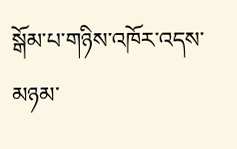སྒོམ་པ་གཉིས་འཁོར་འདས་མཉམ་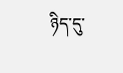ཉིད་དུ་